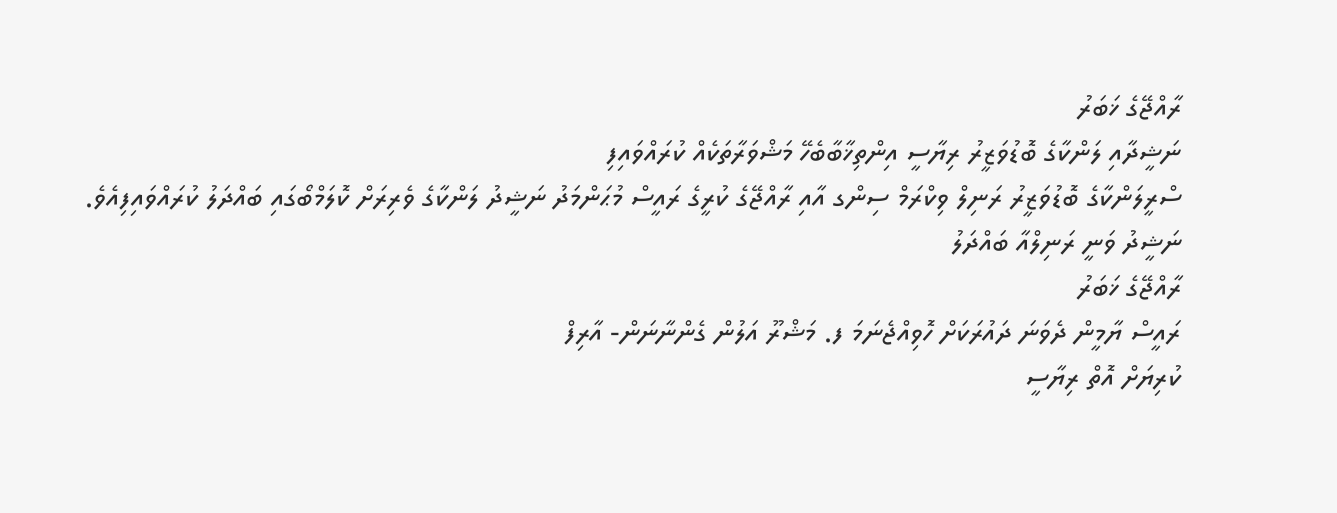ރާއްޖޭގެ ޚަބަރު
ނަޝީދާއި ލަންކާގެ ބޮޑުވަޒީރު ރިޔާސީ އިންތިޚާބާބެހޭ މަޝްވަރާތަކެއް ކުރައްވައިފި
ސްރީލަންކާގެ ބޮޑުވަޒީރު ރަނިލް ވިކްރަމް ސިންގ އާއި ރާއްޖޭގެ ކުރީގެ ރައީސް މުޙަންމަދު ނަޝީދު ލަންކާގެ ވެރިރަށް ކޮލަމްބޯގައި ބައްދަލު ކުރައްވައިފިއެވެ. ނަޝީދު ވަނީ ރަނިލްއާ ބައްދަލު
ރާއްޖޭގެ ޚަބަރު
ރައީސް ޔާމީން ދެވަނަ ދައުރަކަށް ހޮވިއްޖެނަމަ ފ. މަޝްރޫ އަލުން ގެންނާނަން- އާރިފް
ކުރިޔަށް އޮތް ރިޔާސީ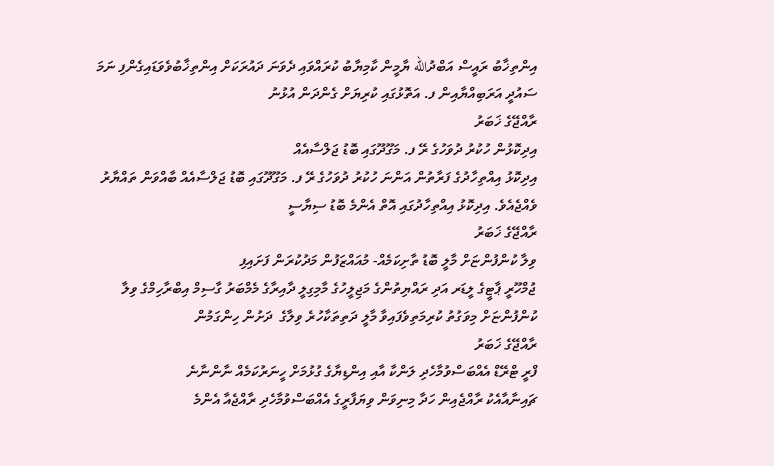އިންތިޚާބު ރައީސް އަބްދުالله ޔާމީން ކާމިޔާބު ކުރައްވައި ދެވަނަ ދައުރަކަށް އިންތިޚާބުވެވަޑައިގެންފި ނަމަ ސައުދީ އަރަބިއްޔާއިން ފ. އަތޮޅުގައި ކުރިޔަށް ގެންދަން އުޅުނު
ރާއްޖޭގެ ޚަބަރު
އިދިކޮޅުން ހުކުރު ދުވަހުގެ ރޭ ފ. މަގޫދޫގައި ބޮޑު ޖަލްސާއެއް
އިދިކޮޅު އިއްތިހާދުގެ ފަރާތުން އަންނަ ހުކުރު ދުވަހުގެ ރޭ ފ. މަގޫދޫގައި ބޮޑު ޖަލްސާއެއް ބާއްވަން ތައްޔާރު ވެއްޖެއެވެ. އިދިކޮޅު އިއްތިހާދުގައި އޮތް އެންމެ ބޮޑު ސިޔާސީ
ރާއްޖޭގެ ޚަބަރު
ވިލާ ކުންފުންޏަށް މާލީ ބޮޑު ތާށިކަމެއް- މުއައްޒަފުން މަދުކުރަން ފަށައިފި
ޖުމްހޫރީ ޕާޓީގެ ލީޑަރ އަދި ރައްޔިތުންގެ މަޖިލީހުގެ މާމިގިލީ ދާއިރާގެ މެމްބަރު ގާސިމް އިބްރާހިމްގެ ވިލާ ކުންފުންޏަށް މިވަގުތު ކުރިމަތިވެފައިވާ މާލީ ދަތިތަކާހުރެ ވިލާގެ  ދަށުން ހިންގަމުން
ރާއްޖޭގެ ޚަބަރު
ފްރީ ޓްރޭޑް އެއްބަސްވުމާހެދި ލަންކާ އާއި އިންޑިޔާގެ ގުޅުމަށް ހީނަރުކަމެއް ނާންނާނެ
ޗައިނާއާއެކު ރާއްޖެއިން ހަދާ މިނިވަން ވިޔަފާރީގެ އެއްބަސްވުމާހެދި ރާއްޖެއާ އެންމެ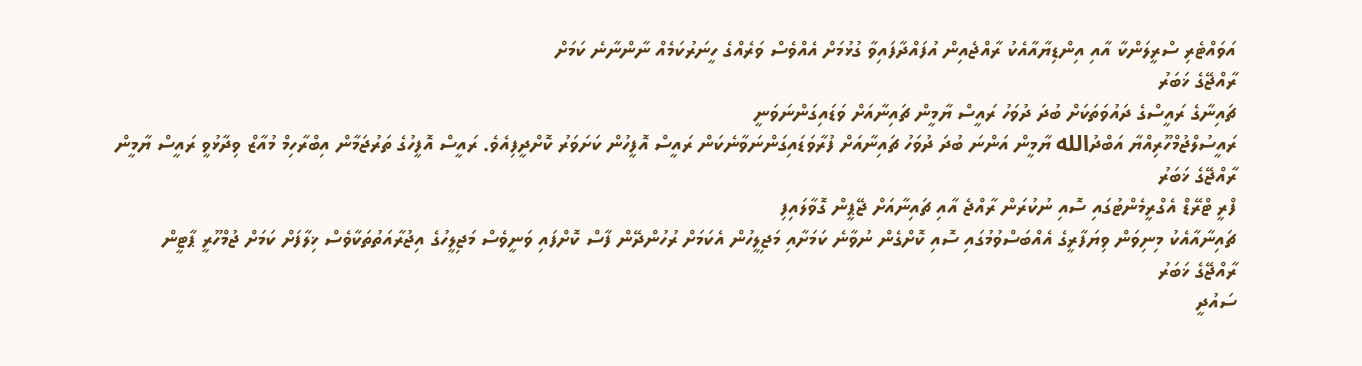އަވައްޓެރި ސްރީލަންކާ އާއި އިންޑިޔާއާއެކު ރާއްޖެއިން އުފައްދާފައިވާ ގުޅުމަށް އެއްވެސް ވަރެއްގެ ހީނަރުކަމެއް ނާންނާނެ ކަމަށް
ރާއްޖޭގެ ޚަބަރު
ޗައިނާގެ ރައީސްގެ ދައުވަތަކަށް ބުދަ ދުވަހު ރައީސް ޔާމީން ޗައިނާއަށް ވަޑައިގަންނަވަނީ
ރައީސުލްޖުމްހޫރިއްޔާ އަބްދުالله ޔާމީން އަންނަ ބުދަ ދުވަހު ޗައިނާއަށް ފުރާވަޑައިގަންނަވާނެކަން ރައީސް އޮފީހުން ކަށަވަރު ކޮށްދީފިއެވެ. ރައީސް އޮފީހުގެ ތަރުޖަމާން އިބްރާހިމް މުއާޒް ވިދާޅުވީ ރައީސް ޔާމީން
ރާއްޖޭގެ ޚަބަރު
ފްރީ ޓްރޭޑް އެގްރީމެންޓުގައި ސޮއި ނުކުރަން ރާއްޖެ އާއި ޗައިނާއަށް ޖޭޕީން ގޮވާލައިފި
ޗައިނާއާއެކު މިނިވަން ވިޔަފާރީގެ އެއްބަސްވުމުގައި ސޮއި ކޮށްގެން ނުވާނެ ކަމަށާއި މަޖިލީހުން އެކަމަށް ރުހުންދޭން ފާސް ކޮށްފައި ވަނީވެސް މަޖިލީހުގެ އިޖުރާއަތުތަކާވެސް ޚިލާފަށް ކަމަށް ޖުމްހޫރީ ޕާޓީން
ރާއްޖޭގެ ޚަބަރު
ސައުދީ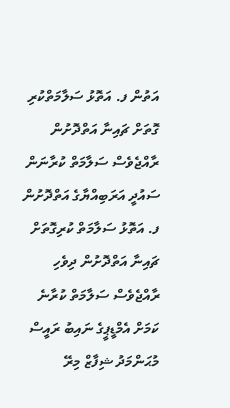އަތުން ފ. އަތޮޅު ސަލާމަތްކުރި ގޮތަށް ޗައިނާ އަތްދޮށުން ރާއްޖެވެސް ސަލާމަތް ކުރާނަން
ސައުދީ އަރަބިއްޔާގެ އަތްދޮށުން ފ. އަތޮޅު ސަލާމަތް ކުރިގޮތަށް ޗައިނާ އަތްދޮށުން ދިވެހި ރާއްޖެވެސް ސަލާމަތް ކުރާނެ ކަމަށް އެމްޑީޕީގެ ނައިބު ރައީސް މުޙަންމަދު ޝިފާޒް މިރޭ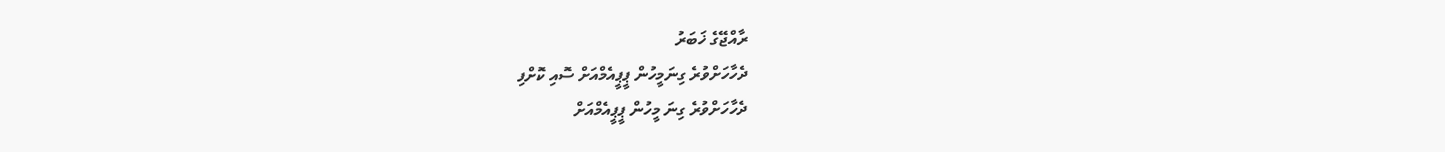ރާއްޖޭގެ ޚަބަރު
ދެހާހަށްވުރެ ގިނަމީހުން ޕީޕީއެމްއަށް ސޮއި ކޮށްފި
ދެހާހަށްވުރެ ގިނަ މީހުން ޕީޕީއެމްއަށް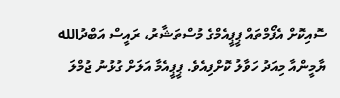ސޮއިކޮށް އެފޯމްތައް ޕީޕީއެމްގެ މުސްތަޝާރު، ރައީސް އަބްދުالله ޔާމީންއާ މިއަދު ހަވާލު ކޮށްފިއެވެ. ޕީޕީއެމާ އަލަށް ގުޅުނު ޖުމްލަ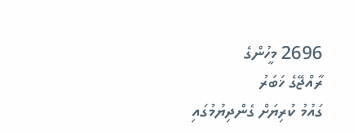2696 މީހުންގެ
ރާއްޖޭގެ ޚަބަރު
ގައުމު ކުރިޔަށް ގެންދިޔުމުގައި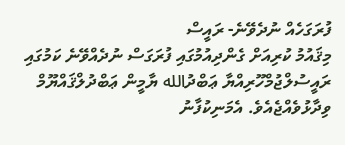ފުރަގަހެއް ނުދެވޭނެ- ރައީސް
މިޤައުމު ކުރިއަށް ގެންދިއުމުގައި ފުރަގަސް ނުދެއްވޭނެ ކަމުގައި ރައީސުލްޖުމްހޫރިއްޔާ ޢަބްދުالله ޔާމީން ޢަބްދުލްޤައްޔޫމް ވިދާޅުވެއްޖެއެވެ. އެމަނިކުފާނު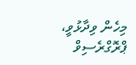މިހެން ވިދާޅުވީ، ޕްރޮގްރެސިވް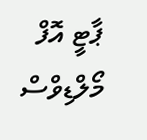ޕާޓީ އޮފް މޯލްޑިވްސް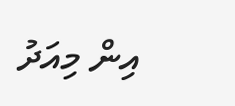އިން މިއަދު